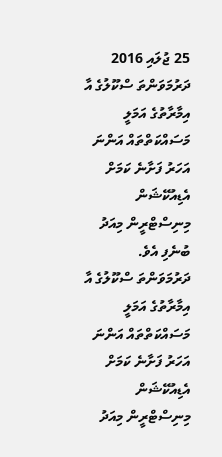25 ޖުލައި 2016
ދަރުމަވަންތަ ސްކޫލުގެ އާ އިމާރާތުގެ އަމަލީ މަސައްކަތްތައް އަންނަ އަހަރު ފަށާނެ ކަމަށް އެޑިއުކޭޝަން މިނިސްޓްރީން މިއަދު ބުނެފި އެވެ.
ދަރުމަވަންތަ ސްކޫލުގެ އާ އިމާރާތުގެ އަމަލީ މަސައްކަތްތައް އަންނަ އަހަރު ފަށާނެ ކަމަށް އެޑިއުކޭޝަން މިނިސްޓްރީން މިއަދު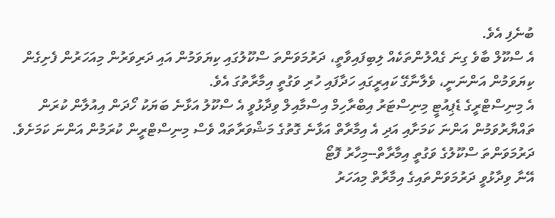ބުނެފި އެވެ.
އެ ސްކޫލް ބާވެ ގިނަ ގެއްލުންތަކެއް ލިބިފައިވާތީ، ދަރުމަވަންތަ ސްކޫލުގައި ކިޔަވަމުން އައި ދަރިވަރުން މިއަހަރުން ފެށިގެން ކިޔަވަމުން އަންނަނީ، ވެލާނާގޭ ކައިރީގައި ހަދާފައި ހުރި ވަގުތީ އިމާރާތުގަ އެވެ.
އެ މިނިސްޓްރީގެ ޑެޕިއުޓީ މިނިސްޓަރު އިބްރާހިމް އިސްމާއިލް ވިދާޅުވީ އެ ސްކޫލު އަޅާނެ ބަޔަކު ހޯދަން އިއުލާން ކުރަން ތައްޔާރުވަމުން އަންނަ ކަމަށާއި އަދި އެ އިމާރާތް އަޅާނެ ގޮތުގެ މަޝްވަރާތައް ވެސް މިނިސްޓްރީން ކުރަމުން އަންނަ ކަމަށެވެ.
ދަރުމަވަންތަ ސްކޫލުގެ ވަގުތީ އިމާރާތް--މިހާރު ފޮޓޯ
އޭނާ ވިދާޅުވީ ދަރުމަވަންތައިގެ އިމާރާތް މިއަހަރު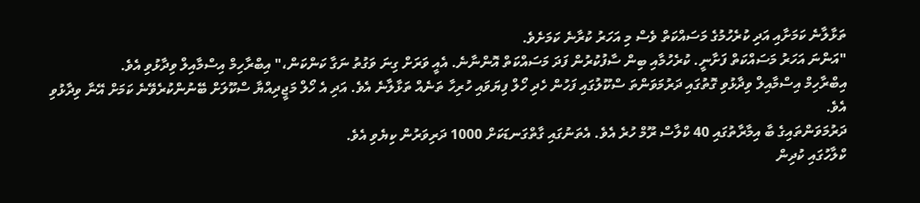ތަޅާލާނެ ކަމަށާއި އަދި ކުރެހުމުގެ މަސައްކަތް ވެސް މި އަހަރު ކުރާނެ ކަމަށެވެ.
"އަންނަ އަހަރު މަސައްކަތް ފަށާނީ. ކުރެހުމާއި ބިން ސާފުކުރުން ފަދަ މަސައްކަތް އޮންނާނެ. އެއީ ވަރަށް ގިނަ ވަގުތު ނަގާ ކަންކަން،" އިބްރާހިމް އިސްމާއިލް ވިދާޅުވި އެވެ.
އިބްރާހިމް އިސްމާއިލް ވިދާޅުވި ގޮތުގައި ދަރުމަވަންތަ ސްކޫލުގައި ފަހުން ހެދި ހޯލް ފިޔަވައި ހުރިހާ ތަނެއް ތަޅާލާނެ އެވެ. އަދި އެ ހޯލް މަޖީދިއްޔާ ސްކޫލަށް ބޭނުންކުރެވޭނެ ކަމަށް އޭނާ ވިދާޅުވި އެވެ.
ދަރުމަވަންތައިގެ ބާ އިމާރާތުގައި 40 ކްލާސް ރޫމް ހުރެ އެވެ. އެތަނުގައި ގާތްގަނޑަކަށް 1000 ދަރިވަރުން ކިޔެވި އެވެ.
ކްލާހުގައި ކުދިން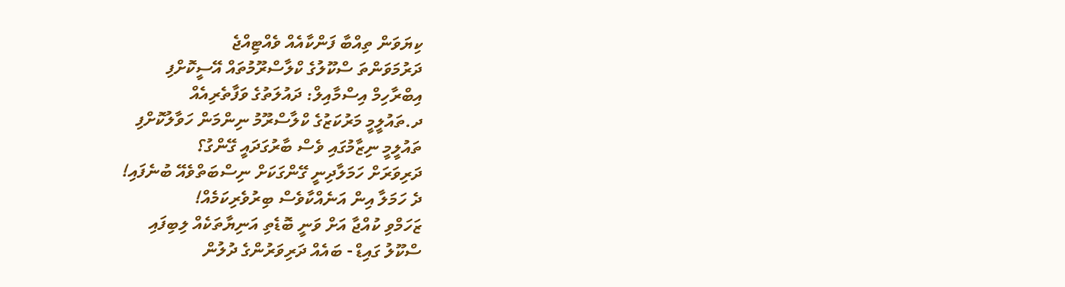ކިޔަވަން ތިއްބާ ފަންކާއެއް ވެއްޓިއްޖެ
ދަރުމަވަންތަ ސްކޫލުގެ ކްލާސްރޫމުތައް އޭސީކޮށްފި
އިބްރާހިމް އިސްމާއިލް: ދައުލަތުގެ ވަފާތެރިއެއް
ދ.ތައުލީމީ މަރުކަޒުގެ ކްލާސްރޫމު ނިންމަން ހަވާލުކޮށްފި
ތައުލީމީ ނިޒާމުގައި ވެސް ބާރުގަދައީ ގޭންގު؟
ދަރިވަރަށް ހަމަލާދިނީ ގޭންގަކަށް ނިސްބަތްވެއޭ ބުނެފައި!
ދެ ހަމަލާ އިން އަނެއްކާވެސް ބިރުވެރިކަމެއް!
ޒަހަމްވި ކުއްޖާ އަށް ވަނީ ބޮޑެތި އަނިޔާތަކެއް ލިބިފައި
ސްކޫލު ގައިޑް - ބައެއް ދަރިވަރުންގެ ދުލުން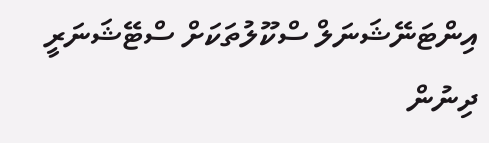އިންޓަނޭޝަނަލް ސްކޫލުތަކަށް ސްޓޭޝަނަރީ ދިނުން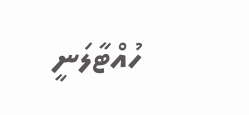ހުއްޓާލަނީ